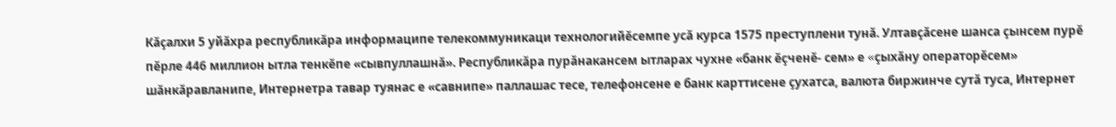Кăçалхи 5 уйăхра республикăра информаципе телекоммуникаци технологийĕсемпе усă курса 1575 преступлени тунă. Ултавçăсене шанса çынсем пурĕ пĕрле 446 миллион ытла тенкĕпе «сывпуллашнă». Республикăра пурăнакансем ытларах чухне «банк ĕçченĕ- сем» е «çыхăну операторĕсем» шăнкăравланипе, Интернетра тавар туянас е «савнипе» паллашас тесе, телефонсене е банк карттисене çухатса, валюта биржинче сутă туса, Интернет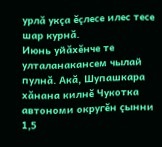урлă укçа ĕçлесе илес тесе шар курнă.
Июнь уйăхĕнче те улталанакансем чылай пулнă. Акă, Шупашкара хăнана килнĕ Чукотка автономи округĕн çынни 1,5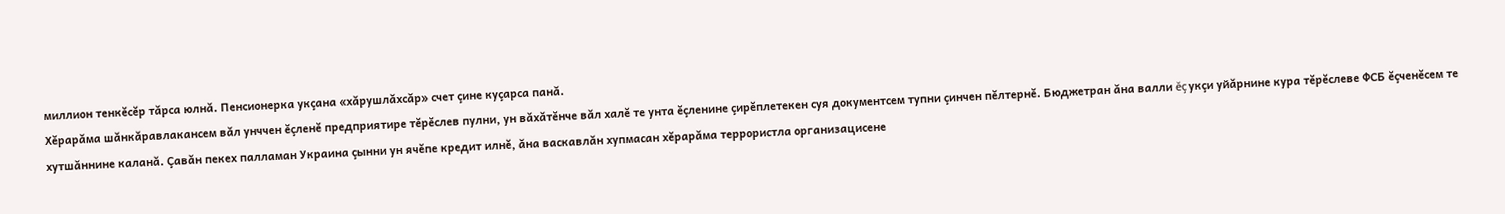миллион тенкĕсĕр тăрса юлнă. Пенсионерка укçана «хăрушлăхсăр» счет çине куçарса панă.
Хĕрарăма шăнкăравлакансем вăл унччен ĕçленĕ предприятире тĕрĕслев пулни, ун вăхăтĕнче вăл халĕ те унта ĕçленине çирĕплетекен суя документсем тупни çинчен пĕлтернĕ. Бюджетран ăна валли ĕç укçи уйăрнине кура тĕрĕслеве ФСБ ĕçченĕсем те хутшăннине каланă. Çавăн пекех палламан Украина çынни ун ячĕпе кредит илнĕ, ăна васкавлăн хупмасан хĕрарăма террористла организацисене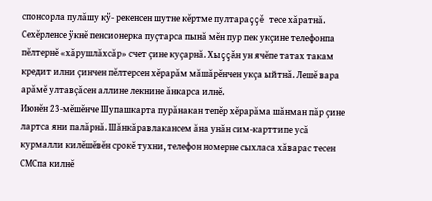спонсорла пулăшу кÿ- рекенсен шутне кĕртме пултараççĕ тесе хăратнă.
Сехĕрленсе ÿкнĕ пенсионерка пуçтарса пынă мĕн пур пек укçине телефонпа пĕлтернĕ «хăрушлăхсăр» счет çине куçарнă. Хыççăн ун ячĕпе татах такам кредит илни çинчен пĕлтерсен хĕрарăм мăшăрĕнчен укçа ыйтнă. Лешĕ вара арăмĕ ултавçăсен аллине лекнине ăнкарса илнĕ.
Июнĕн 23-мĕшĕнче Шупашкарта пурăнакан тепĕр хĕрарăма шăнман пăр çине лартса яни палăрнă. Шăнкăравлакансем ăна унăн сим-карттипе усă курмалли килĕшĕвĕн срокĕ тухни, телефон номерне сыхласа хăварас тесен СМСпа килнĕ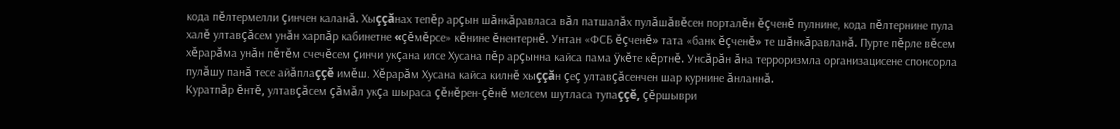кода пĕлтермелли çинчен каланă. Хыççăнах тепĕр арçын шăнкăравласа вăл патшалăх пулăшăвĕсен порталĕн ĕçченĕ пулнине, кода пĕлтернине пула халĕ ултавçăсем унăн харпăр кабинетне «çĕмĕрсе» кĕнине ĕнентернĕ. Унтан «ФСБ ĕçченĕ» тата «банк ĕçченĕ» те шăнкăравланă. Пурте пĕрле вĕсем хĕрарăма унăн пĕтĕм счечĕсем çинчи укçана илсе Хусана пĕр арçынна кайса пама ÿкĕте кĕртнĕ. Унсăрăн ăна терроризмла организацисене спонсорла пулăшу панă тесе айăплаççĕ имĕш. Хĕрарăм Хусана кайса килнĕ хыççăн çеç ултавçăсенчен шар курнине ăнланнă.
Куратпăр ĕнтĕ, ултавçăсем çăмăл укçа шыраса çĕнĕрен-çĕнĕ мелсем шутласа тупаççĕ, çĕршыври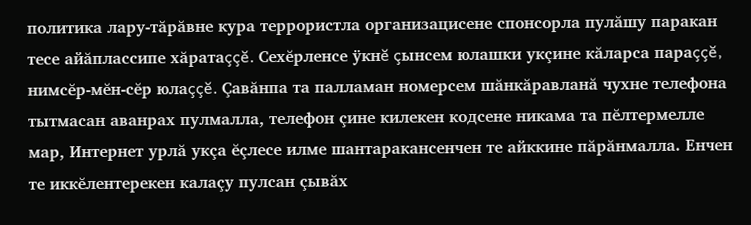политика лару-тăрăвне кура террористла организацисене спонсорла пулăшу паракан тесе айăплассипе хăратаççĕ. Сехĕрленсе ÿкнĕ çынсем юлашки укçине кăларса параççĕ, нимсĕр-мĕн-сĕр юлаççĕ. Çавăнпа та палламан номерсем шăнкăравланă чухне телефона тытмасан аванрах пулмалла, телефон çине килекен кодсене никама та пĕлтермелле мар, Интернет урлă укçа ĕçлесе илме шантаракансенчен те айккине пăрăнмалла. Енчен те иккĕлентерекен калаçу пулсан çывăх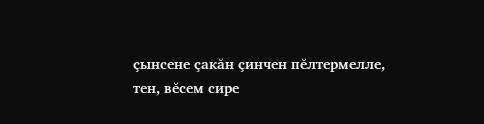çынсене çакăн çинчен пĕлтермелле, тен, вĕсем сире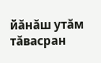йăнăш утăм тăвасран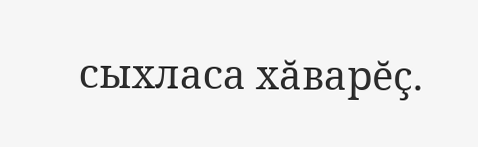сыхласа хăварĕç.